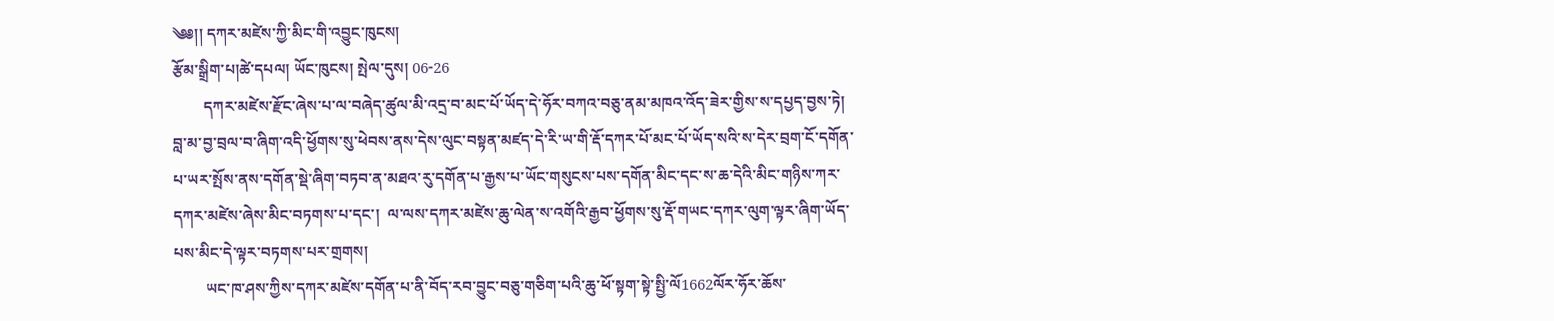༄༅།། དཀར་མཛེས་ཀྱི་མིང་གི་འབྱུང་ཁུངས།
རྩོམ་སྒྲིག་པ།ཚེ་དཔལ། ཡོང་ཁུངས། སྤེལ་དུས། 06-26
        དཀར་མཛེས་རྫོང་ཞེས་པ་ལ་བཞེད་ཚུལ་མི་འདྲ་བ་མང་པོ་ཡོད་དེ་ཧོར་བཀའ་བཅུ་ནམ་མཁའ་འོད་ཟེར་གྱིས་ས་དཔྱད་བྱས་ཏེ། བླ་མ་བྱ་བྲལ་བ་ཞིག་འདི་ཕྱོགས་སུ་ཕེབས་ནས་དེས་ལུང་བསྟན་མཛད་དེ་རི་ཡ་གི་རྡོ་དཀར་པོ་མང་པོ་ཡོད་སའི་ས་དེར་བྲག་ངོ་དགོན་པ་ཡར་སྤོས་ནས་དགོན་སྡེ་ཞིག་བཏབ་ན་མཐའ་རུ་དགོན་པ་རྒྱས་པ་ཡོང་གསུངས་པས་དགོན་མིང་དང་ས་ཆ་དེའི་མིང་གཉིས་ཀར་དཀར་མཛེས་ཞེས་མིང་བཏགས་པ་དང་།  ལ་ལས་དཀར་མཛེས་ཆུ་ལེན་ས་འགོའི་རྒྱབ་ཕྱོགས་སུ་རྡོ་གཡང་དཀར་ལུག་ལྟར་ཞིག་ཡོད་པས་མིང་དེ་ལྟར་བཏགས་པར་གྲགས།
        ཡང་ཁ་ཤས་ཀྱིས་དཀར་མཛེས་དགོན་པ་ནི་བོད་རབ་བྱུང་བཅུ་གཅིག་པའི་ཆུ་ཕོ་སྟག་སྟེ་སྤྱི་ལོ1662ལོར་ཧོར་ཆོས་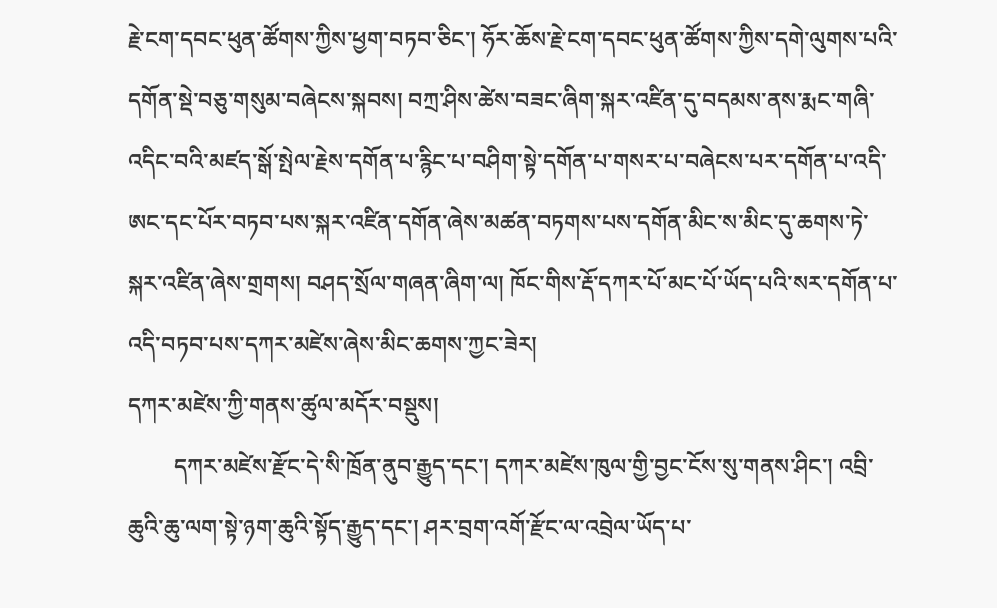རྗེ་ངག་དབང་ཕུན་ཚོགས་ཀྱིས་ཕྱག་བཏབ་ཅིང་། ཧོར་ཆོས་རྗེ་ངག་དབང་ཕུན་ཚོགས་ཀྱིས་དགེ་ལུགས་པའི་དགོན་སྡེ་བཅུ་གསུམ་བཞེངས་སྐབས། བཀྲ་ཤིས་ཚེས་བཟང་ཞིག་སྐར་འཛིན་དུ་བདམས་ནས་རྨང་གཞི་འདིང་བའི་མཛད་སྒོ་སྤེལ་རྗེས་དགོན་པ་རྙིང་པ་བཤིག་སྟེ་དགོན་པ་གསར་པ་བཞེངས་པར་དགོན་པ་འདི་ཨང་དང་པོར་བཏབ་པས་སྐར་འཛིན་དགོན་ཞེས་མཚན་བཏགས་པས་དགོན་མིང་ས་མིང་དུ་ཆགས་ཏེ་སྐར་འཛིན་ཞེས་གྲགས། བཤད་སྲོལ་གཞན་ཞིག་ལ། ཁོང་གིས་རྡོ་དཀར་པོ་མང་པོ་ཡོད་པའི་སར་དགོན་པ་འདི་བཏབ་པས་དཀར་མཛེས་ཞེས་མིང་ཆགས་ཀྱང་ཟེར།
དཀར་མཛེས་ཀྱི་གནས་ཚུལ་མདོར་བསྡུས།
        དཀར་མཛེས་རྫོང་དེ་སི་ཁྲོན་ནུབ་རྒྱུད་དང་། དཀར་མཛེས་ཁུལ་གྱི་བྱང་ངོས་སུ་གནས་ཤིང་། འབྲི་ཆུའི་ཆུ་ལག་སྟེ་ཉག་ཆུའི་སྟོད་རྒྱུད་དང་། ཤར་བྲག་འགོ་རྫོང་ལ་འབྲེལ་ཡོད་པ་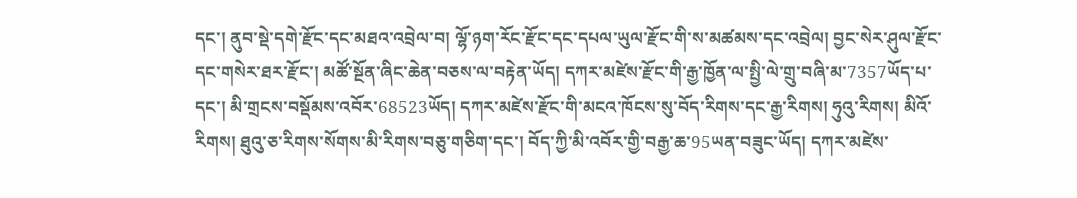དང་། ནུབ་སྡེ་དགེ་རྫོང་དང་མཐའ་འབྲེལ་བ། ལྷོ་ཉག་རོང་རྫོང་དང་དཔལ་ཡུལ་རྫོང་གི་ས་མཚམས་དང་འབྲེལ། བྱང་སེར་ཤུལ་རྫོང་དང་གསེར་ཐར་རྫོང་། མཚོ་སྔོན་ཞིང་ཆེན་བཅས་ལ་བརྟེན་ཡོད། དཀར་མཛེས་རྫོང་གི་རྒྱ་ཁྱོན་ལ་སྤྱི་ལེ་གྲུ་བཞི་མ་7357ཡོད་པ་དང་། མི་གྲངས་བསྡོམས་འབོར་68523ཡོད། དཀར་མཛེས་རྫོང་གི་མངའ་ཁོངས་སུ་བོད་རིགས་དང་རྒྱ་རིགས། ཧུའུ་རིགས། མིའོ་རིགས། ཐུའུ་ཅ་རིགས་སོགས་མི་རིགས་བཅུ་གཅིག་དང་། བོད་ཀྱི་མི་འབོར་གྱི་བརྒྱ་ཆ་95ཡན་བཟུང་ཡོད། དཀར་མཛེས་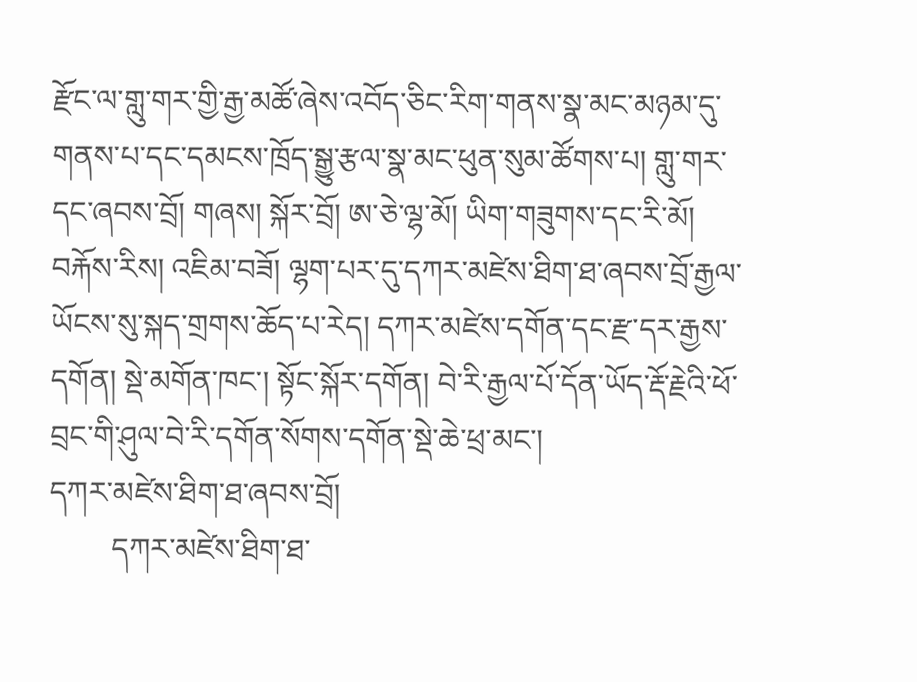རྫོང་ལ་གླུ་གར་གྱི་རྒྱ་མཚོ་ཞེས་འབོད་ཅིང་རིག་གནས་སྣ་མང་མཉམ་དུ་གནས་པ་དང་དམངས་ཁྲོད་སྒྱུ་རྩལ་སྣ་མང་ཕུན་སུམ་ཚོགས་པ། གླུ་གར་དང་ཞབས་བྲོ། གཞས། སྐོར་བྲོ། ཨ་ཅེ་ལྷ་མོ། ཡིག་གཟུགས་དང་རི་མོ། བརྐོས་རིས། འཇིམ་བཟོ། ལྷག་པར་དུ་དཀར་མཛེས་ཐིག་ཐ་ཞབས་བྲོ་རྒྱལ་ཡོངས་སུ་སྐད་གྲགས་ཆོད་པ་རེད། དཀར་མཛེས་དགོན་དང་རྫ་དར་རྒྱས་དགོན། སྡེ་མགོན་ཁང་། སྟོང་སྐོར་དགོན། བེ་རི་རྒྱལ་པོ་དོན་ཡོད་རྡོ་རྗེའི་ཕོ་བྲང་གི་ཤུལ་བེ་རི་དགོན་སོགས་དགོན་སྡེ་ཆེ་ཕྲ་མང་།
དཀར་མཛེས་ཐིག་ཐ་ཞབས་བྲོ།
        དཀར་མཛེས་ཐིག་ཐ་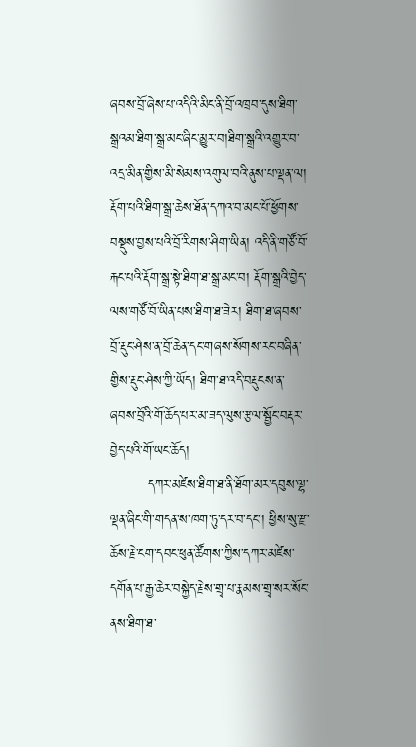ཞབས་བྲོ་ཞེས་པ་འདིའི་མིང་ནི་བྲོ་འཁྲབ་དུས་ཐིག་སྒྲའམ་ཐིག་སྒྲ་མང་ཞིང་མྱུར་བ།ཐིག་སྒྲའི་འགྱུར་བ་འདྲ་མིན་གྱིས་མི་སེམས་འགུལ་བའི་ནུས་པ་ལྡན་ལ། རྡོག་པའི་ཐིག་སྒྲ་ཆེས་ཐོན་དཀའ་བ་མང་པོ་ཕྱོགས་བསྡུས་བྱས་པའི་བྲོ་རིགས་ཤིག་ཡིན། འདི་ནི་གཙོ་བོ་རྐང་པའི་རྡོག་སྒྲ་སྟེ་ཐིག་ཐ་སྒྲ་མང་བ། རྡོག་སྒྲའི་བྱེད་ལས་གཙོ་བོ་ཡིན་པས་ཐིག་ཐ་ཟེར། ཐིག་ཐ་ཞབས་བྲོ་རྡུང་ཤེས་ན་བྲོ་ཆེན་དང་གཞས་སོགས་རང་བཞིན་གྱིས་རྡུང་ཤེས་ཀྱི་ཡོད། ཐིག་ཐ་འདི་བརྡུངས་ན་ཞབས་བྲོའི་གོ་ཆོད་པར་མ་ཟད་ལུས་རྩལ་སྦྱོང་བརྡར་བྱེད་པའི་གོ་ཡང་ཆོད།
        དཀར་མཛེས་ཐིག་ཐ་ནི་ཐོག་མར་དབུས་ལྷ་ལྡན་ཞིང་གི་གདན་ས་ཁག་ཏུ་དར་བ་དང་། ཕྱིས་སུ་རྫ་ཆོས་རྗེ་ངག་དབང་ཕུན་ཚོགས་ཀྱིས་དཀར་མཛེས་དགོན་པ་རྒྱ་ཆེར་བསྐྱེད་རྗེས་གྲྭ་པ་རྣམས་གྲྭ་སར་སོང་ནས་ཐིག་ཐ་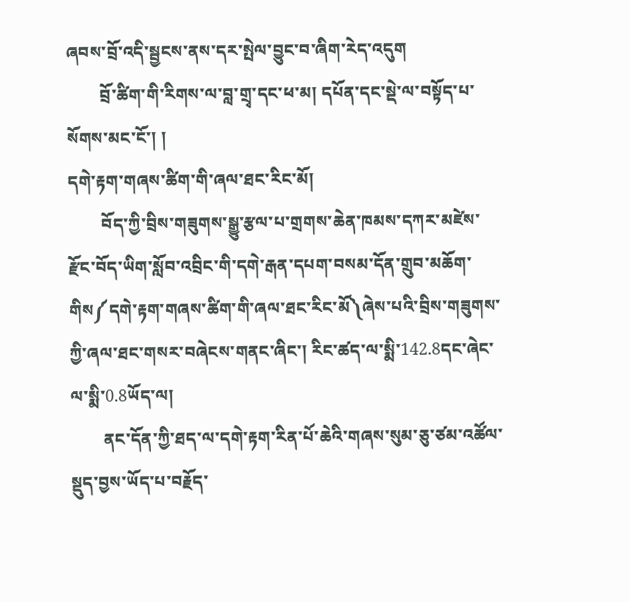ཞབས་བྲོ་འདི་སྦྱངས་ནས་དར་སྤེལ་བྱུང་བ་ཞིག་རེད་འདུག
        བྲོ་ཚིག་གི་རིགས་ལ་བླ་གྲྭ་དང་ཕ་མ། དཔོན་དང་སྡེ་ལ་བསྟོད་པ་སོགས་མང་ངོ་། །
དགེ་རྟག་གཞས་ཚིག་གི་ཞལ་ཐང་རིང་མོ།
        བོད་ཀྱི་བྲིས་གཟུགས་སྒྱུ་རྩལ་པ་གྲགས་ཆེན་ཁམས་དཀར་མཛེས་རྫོང་བོད་ཡིག་སློབ་འབྲིང་གི་དགེ་རྒན་དཔག་བསམ་དོན་གྲུབ་མཆོག་གིས༼དགེ་རྟག་གཞས་ཚིག་གི་ཞལ་ཐང་རིང་མོ༽ཞེས་པའི་བྲིས་གཟུགས་ཀྱི་ཞལ་ཐང་གསར་བཞེངས་གནང་ཞིང་། རིང་ཚད་ལ་སྨི་142.8དང་ཞེང་ལ་སྨི་0.8ཡོད་ལ།
        ནང་དོན་ཀྱི་ཐད་ལ་དགེ་རྟག་རིན་པོ་ཆེའི་གཞས་སུམ་ཅུ་ཙམ་འཚོལ་སྡུད་བྱས་ཡོད་པ་བརྗོད་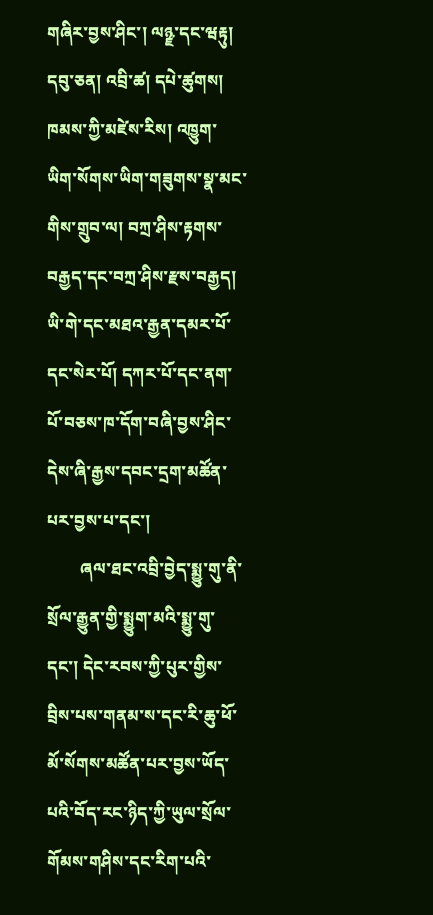གཞིར་བྱས་ཤིང་། ལཉྫ་དང་ཝརྟུ། དབུ་ཅན། འབྲི་ཚ། དཔེ་ཚུགས། ཁམས་ཀྱི་མཛེས་རིས། འཁྱུག་ཡིག་སོགས་ཡིག་གཟུགས་སྣ་མང་གིས་གྲུབ་ལ། བཀྲ་ཤིས་རྟགས་བརྒྱད་དང་བཀྲ་ཤིས་རྫས་བརྒྱད། ཡི་གེ་དང་མཐའ་རྒྱན་དམར་པོ་དང་སེར་པོ། དཀར་པོ་དང་ནག་པོ་བཅས་ཁ་དོག་བཞི་བྱས་ཤིང་དེས་ཞི་རྒྱས་དབང་དྲག་མཚོན་པར་བྱས་པ་དང་།
        ཞལ་ཐང་འབྲི་བྱེད་སྨྱུ་གུ་ནི་སྲོལ་རྒྱུན་གྱི་སྨྱུག་མའི་སྨྱུ་གུ་དང་། དེང་རབས་ཀྱི་པུར་གྱིས་བྲིས་པས་གནམ་ས་དང་རི་ཆུ་ཕོ་མོ་སོགས་མཚོན་པར་བྱས་ཡོད་པའི་བོད་རང་ཉིད་ཀྱི་ཡུལ་སྲོལ་གོམས་གཤིས་དང་རིག་པའི་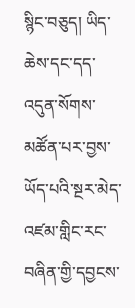སྙིང་བཅུད། ཡིད་ཆེས་དང་དད་འདུན་སོགས་མཚོན་པར་བྱས་ཡོད་པའི་སྔར་མེད་འཛམ་གླིང་རང་བཞིན་གྱི་དབྱངས་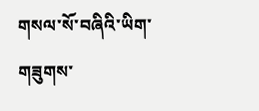གསལ་སོ་བཞིའི་ཡིག་གཟུགས་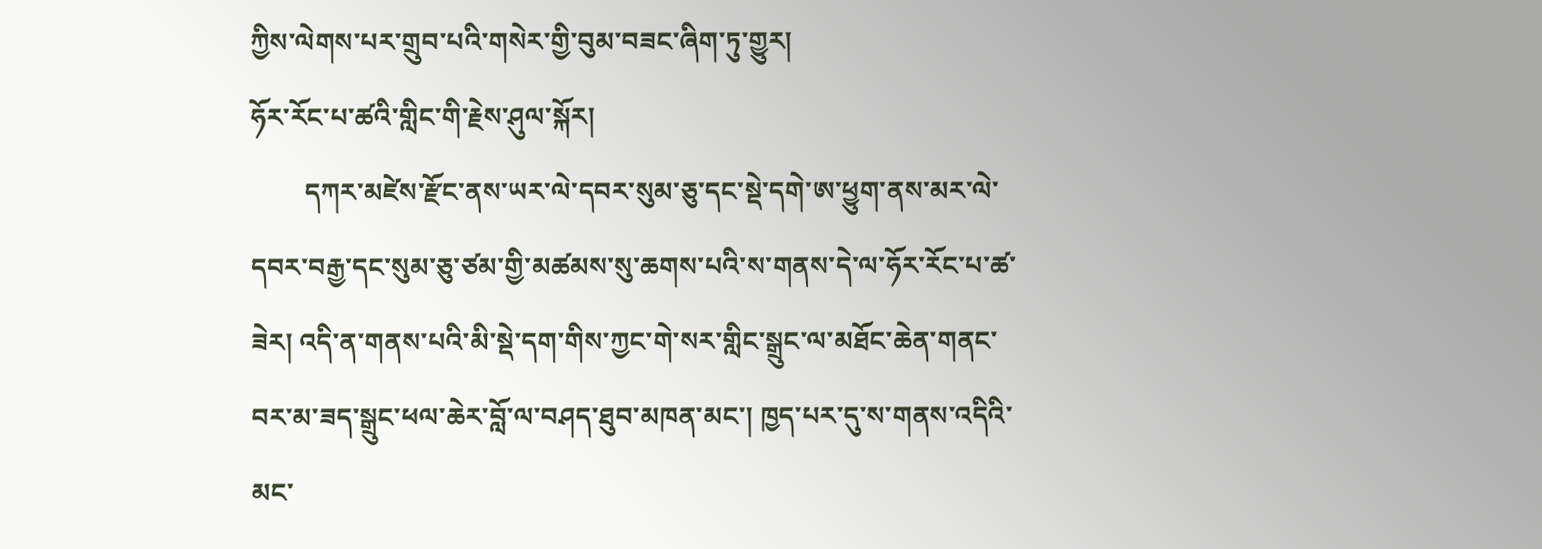ཀྱིས་ལེགས་པར་གྲུབ་པའི་གསེར་གྱི་བུམ་བཟང་ཞིག་ཏུ་གྱུར།
ཧོར་རོང་པ་ཚའི་གླིང་གི་རྗེས་ཤུལ་སྐོར།
        དཀར་མཛེས་རྫོང་ནས་ཡར་ལེ་དབར་སུམ་ཅུ་དང་སྡེ་དགེ་ཨ་ཕྱུག་ནས་མར་ལེ་དབར་བརྒྱ་དང་སུམ་ཅུ་ཙམ་གྱི་མཚམས་སུ་ཆགས་པའི་ས་གནས་དེ་ལ་ཧོར་རོང་པ་ཚ་ཟེར། འདི་ན་གནས་པའི་མི་སྡེ་དག་གིས་ཀྱང་གེ་སར་གླིང་སྒྲུང་ལ་མཐོང་ཆེན་གནང་བར་མ་ཟད་སྒྲུང་ཕལ་ཆེར་བློ་ལ་བཤད་ཐུབ་མཁན་མང་། ཁྱད་པར་དུ་ས་གནས་འདིའི་མང་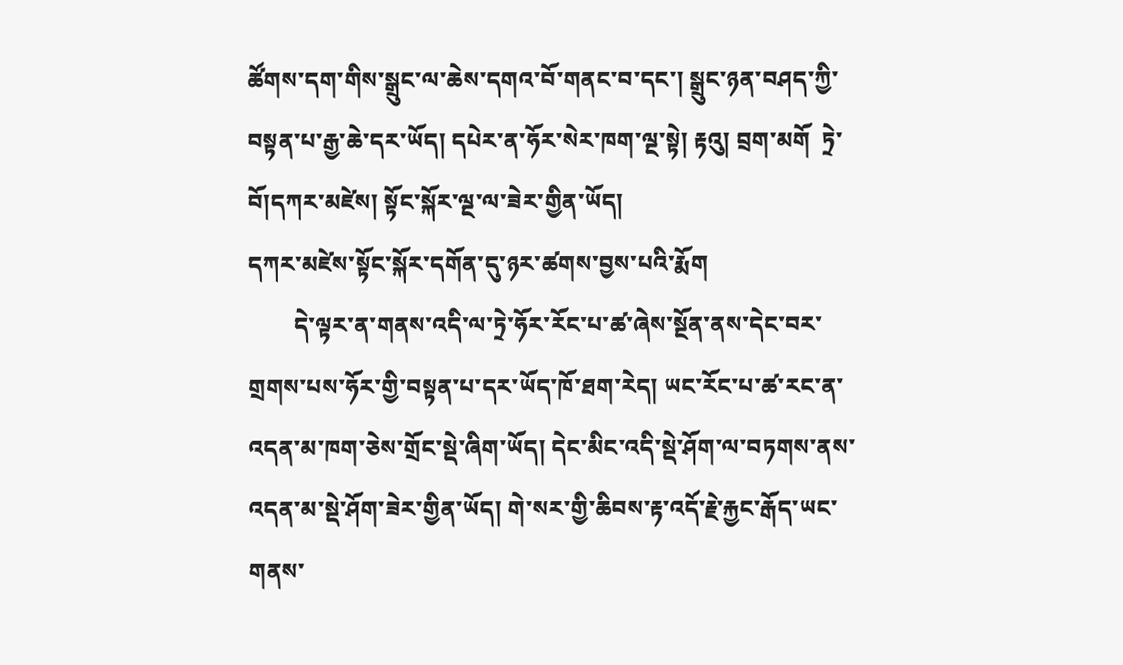ཚོགས་དག་གིས་སྒྲུང་ལ་ཆེས་དགའ་བོ་གནང་བ་དང་། སྒྲུང་ཉན་བཤད་ཀྱི་བསྟན་པ་རྒྱ་ཆེ་དར་ཡོད། དཔེར་ན་ཧོར་སེར་ཁག་ལྔ་སྟེ། རྟའུ། བྲག་མགོ  ཏྲེ་བོ།དཀར་མཛེས། སྟོང་སྐོར་ལྔ་ལ་ཟེར་གྱིན་ཡོད།
དཀར་མཛེས་སྟོང་སྐོར་དགོན་དུ་ཉར་ཚགས་བྱས་པའི་རྨོག
        དེ་ལྟར་ན་གནས་འདི་ལ་ཏྲེ་ཧོར་རོང་པ་ཚ་ཞེས་སྔོན་ནས་དེང་བར་གྲགས་པས་ཧོར་གྱི་བསྟན་པ་དར་ཡོད་ཁོ་ཐག་རེད། ཡང་རོང་པ་ཚ་རང་ན་འདན་མ་ཁག་ཅེས་གྲོང་སྡེ་ཞིག་ཡོད། དེང་མིང་འདི་སྡེ་ཤོག་ལ་བཏགས་ནས་འདན་མ་སྡེ་ཤོག་ཟེར་གྱིན་ཡོད། གེ་སར་གྱི་ཆིབས་རྟ་འདོ་རྗེ་རྐྱང་རྒོད་ཡང་གནས་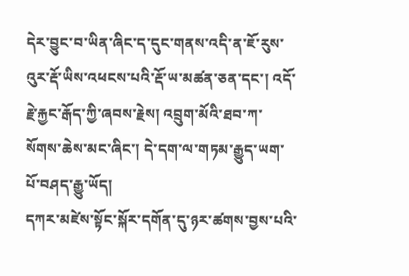དེར་བྱུང་བ་ཡིན་ཞིང་ད་དུང་གནས་འདི་ན་ཇོ་རུས་འུར་རྡོ་ཡིས་འཕངས་པའི་རྡོ་ཡ་མཚན་ཅན་དང་། འདོ་རྗེ་རྐྱང་རྒོད་ཀྱི་ཞབས་རྗེས། འབྲུག་མོའི་ཐབ་ཀ་སོགས་ཆེས་མང་ཞིང་། དེ་དག་ལ་གཏམ་རྒྱུད་ཡག་པོ་བཤད་རྒྱུ་ཡོད།
དཀར་མཛེས་སྟོང་སྐོར་དགོན་དུ་ཉར་ཚགས་བྱས་པའི་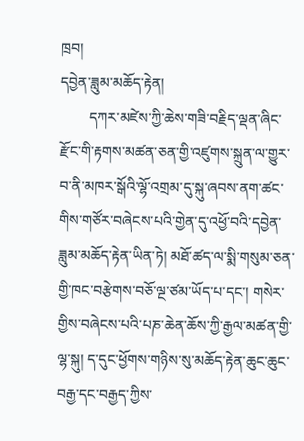ཁྲབ།
དབྱེན་ཟླུམ་མཆོད་རྟེན།
        དཀར་མཛེས་ཀྱི་ཆེས་གཟི་བརྗིད་ལྡན་ཞིང་རྫོང་གི་རྟགས་མཚན་ཅན་གྱི་འཛུགས་སྐྲུན་ལ་གྱུར་བ་ནི་མཁར་སྒོའི་ལྷོ་འགྲམ་དུ་སྐུ་ཞབས་ནག་ཚང་གིས་གཙོར་བཞེངས་པའི་གྱེན་དུ་འཕྱོ་བའི་དབྱེན་ཟླུམ་མཆོད་རྟེན་ཡིན་ཏེ། མཐོ་ཚད་ལ་སྨི་གསུམ་ཅན་གྱི་ཁང་བརྩེགས་བཅོ་ལྔ་ཙམ་ཡོད་པ་དང་། གསེར་གྱིས་བཞེངས་པའི་པཎ་ཆེན་ཆོས་ཀྱི་རྒྱལ་མཚན་གྱི་ལྷ་སྐུ། ད་དུང་ཕྱོགས་གཉིས་སུ་མཆོད་རྟེན་ཆུང་ཆུང་བརྒྱ་དང་བརྒྱད་ཀྱིས་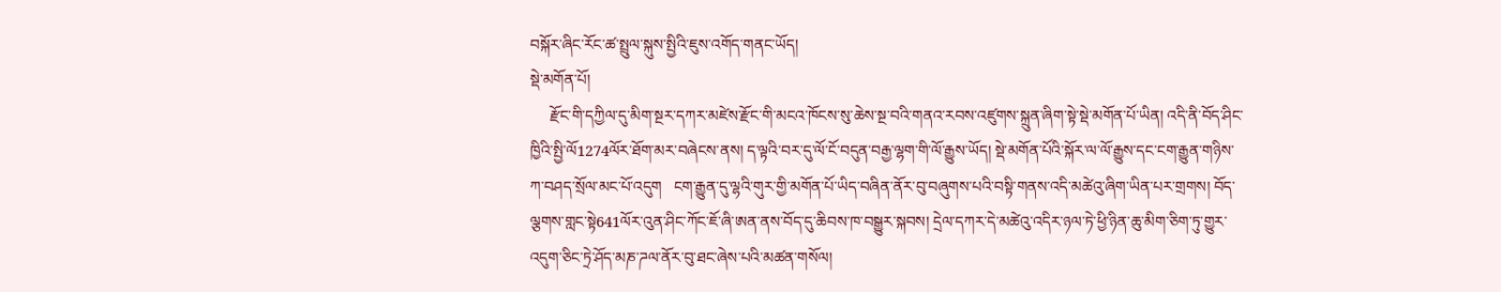བསྐོར་ཞིང་རོང་ཚ་སྤྲུལ་སྐུས་སྤྱིའི་ཇུས་འགོད་གནང་ཡོད།
སྡེ་མགོན་པོ།
     རྫོང་གི་དཀྱིལ་དུ་མིག་སྔར་དཀར་མཛེས་རྫོང་གི་མངའ་ཁོངས་སུ་ཆེས་སྔ་བའི་གནའ་རབས་འཛུགས་སྐྲུན་ཞིག་སྟེ་སྡེ་མགོན་པོ་ཡིན། འདི་ནི་བོད་ཤིང་ཁྱིའི་སྤྱི་ལོ1274ལོར་ཐོག་མར་བཞེངས་ནས། ད་ལྟའི་བར་དུ་ལོ་ངོ་བདུན་བརྒྱ་ལྷག་གི་ལོ་རྒྱུས་ཡོད། སྡེ་མགོན་པོའི་སྐོར་ལ་ལོ་རྒྱུས་དང་ངག་རྒྱུན་གཉིས་ཀ་བཤད་སྲོལ་མང་པོ་འདུག   ངག་རྒྱུན་དུ་ལྷའི་གུར་གྱི་མགོན་པོ་ཡིད་བཞིན་ནོར་བུ་བཞུགས་པའི་བསྟི་གནས་འདི་མཚེའུ་ཞིག་ཡིན་པར་གྲགས། བོད་ལྕགས་གླང་སྟེ641ལོར་འུན་ཤིང་ཀོང་ཇོ་ཞི་ཨན་ནས་བོད་དུ་ཆིབས་ཁ་བསྒྱུར་སྐབས། དྲེལ་དཀར་དེ་མཚེའུ་འདིར་ཉལ་ཏེ་ཕྱི་ཉིན་ཆུ་མིག་ཅིག་ཏུ་གྱུར་འདུག་ཅིང་ཏྲེ་ཤོད་མཎ་ཌལ་ནོར་བུ་ཐང་ཞེས་པའི་མཚན་གསོལ།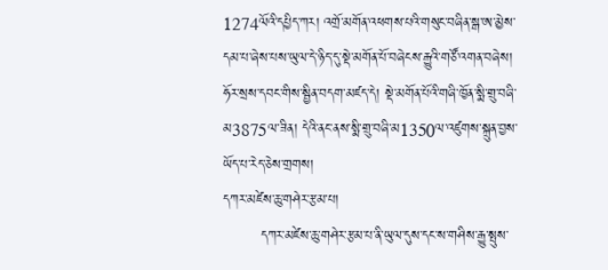1274ལོའི་དཔྱིད་ཀར། འགྲོ་མགོན་འཕགས་པའི་གསུང་བཞིན་སྒ་ཨ་མྱེས་དམ་པ་ཞེས་པས་ཡུལ་དེ་ཉིད་དུ་སྡེ་མགོན་པོ་བཞེངས་རྒྱུའི་གཙོ་འགན་བཞེས། ཧོར་སྲས་དབང་གིས་སྦྱིན་བདག་མཛད་དེ། སྡེ་མགོན་པོའི་གཞི་ཁྱོན་སྨི་གྲུ་བཞི་མ3875ལ་ཟིན། དེའི་ནང་ནས་སྨི་གྲུ་བཞི་མ1350ལ་འཛུགས་སྐྲུན་བྱས་ཡོད་པ་རེད་ཅེས་གྲགས།
དཀར་མཛེས་ཆུ་གཤེར་རྩམ་པ།
        དཀར་མཛེས་ཆུ་གཤེར་རྩམ་པ་ནི་ཡུལ་དུས་དང་ས་གཤིས་རྒྱུ་སྤུས་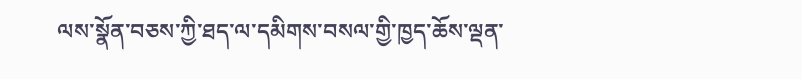ལས་སྣོན་བཅས་ཀྱི་ཐད་ལ་དམིགས་བསལ་གྱི་ཁྱད་ཆོས་ལྡན་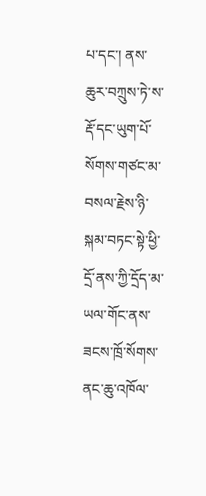པ་དང་། ནས་ཆུར་བཀྲུས་ཏེ་ས་རྡོ་དང་ཡུག་པོ་སོགས་གཙང་མ་བསལ་རྗེས་ཉི་སྐམ་བཏང་སྟེ་ཕྱི་དྲོ་ནས་ཀྱི་དྲོད་མ་ཡལ་གོང་ནས་ཟངས་ཁྲོ་སོགས་ནང་ཆུ་འཁོལ་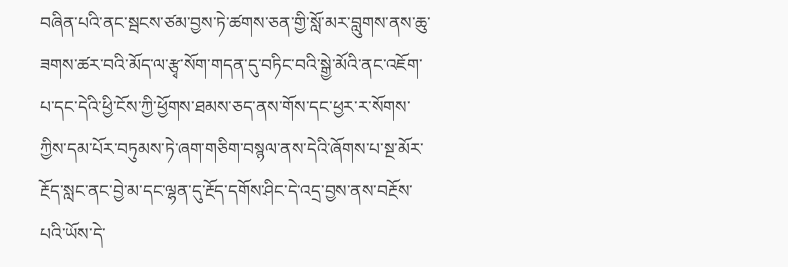བཞིན་པའི་ནང་སྦངས་ཙམ་བྱས་ཏེ་ཚགས་ཅན་གྱི་སློ་མར་བླུགས་ནས་ཆུ་ཟགས་ཚར་བའི་མོད་ལ་རྩྭ་སོག་གདན་དུ་བཏིང་བའི་སྒྱེ་མོའི་ནང་འཇོག་པ་དང་དེའི་ཕྱི་ངོས་ཀྱི་ཕྱོགས་ཐམས་ཅད་ནས་གོས་དང་ཕྱར་ར་སོགས་ཀྱིས་དམ་པོར་བཏུམས་ཏེ་ཞག་གཅིག་བསྙལ་ནས་དེའི་ཞོགས་པ་སྔ་མོར་རྔོད་སླང་ནང་བྱེ་མ་དང་ལྷན་དུ་རྔོད་དགོས་ཤིང་དེ་འདྲ་བྱས་ནས་བརྔོས་པའི་ཡོས་དེ་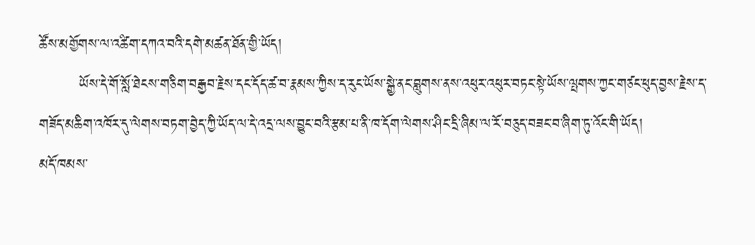ཚོས་མགྱོགས་ལ་འཚིག་དཀའ་བའི་དགེ་མཚན་ཐོན་གྱི་ཡོད།
        ཡོས་དེ་གོ་སློ་ཐེངས་གཅིག་བརྒྱབ་རྗེས་དང་དོད་ཚ་བ་རྣམས་ཀྱིས་ད་རུང་ཡོས་སྒྱེ་ནང་བླུགས་ནས་འཕུར་འཕུར་བཏང་སྟེ་ཡོས་ལྤགས་ཀྱང་གཙང་ཕུད་བྱས་རྗེས་ད་གཟོད་མཆིག་འཁོར་དུ་ལེགས་བཏག་བྱེད་ཀྱི་ཡོད་ལ་དེ་འདྲ་ལས་བྱུང་བའི་རྩམ་པ་ནི་ཁ་དོག་ལེགས་ཤིང་དྲི་ཞིམ་ལ་རོ་བཅུད་བཟང་བ་ཞིག་ཏུ་འོང་གི་ཡོད།
མདོ་ཁམས་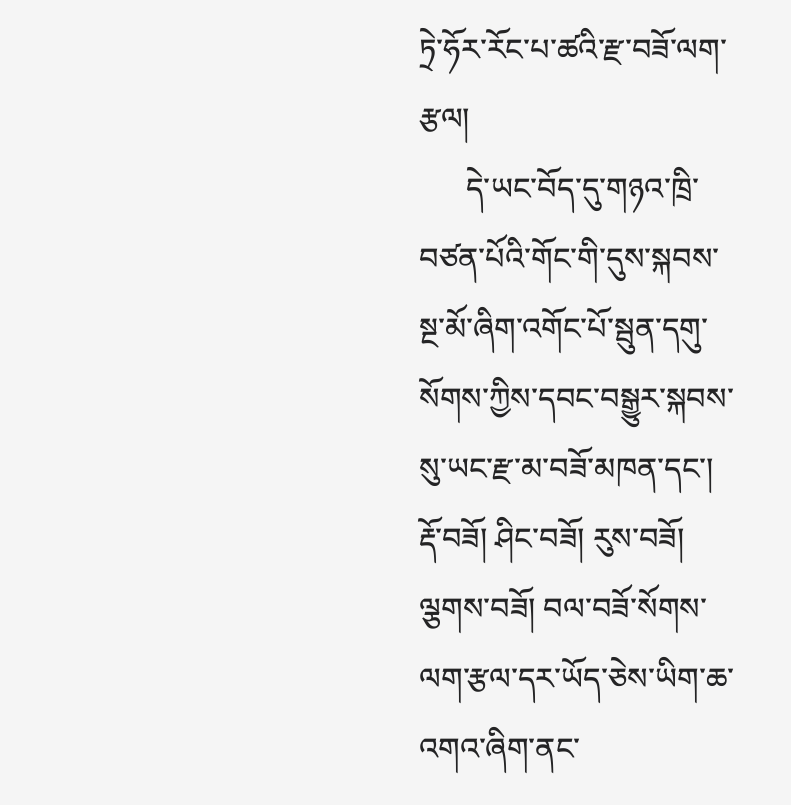ཏྲེ་ཧོར་རོང་པ་ཚའི་རྫ་བཟོ་ལག་རྩལ།
      དེ་ཡང་བོད་དུ་གཉའ་ཁྲི་བཙན་པོའི་གོང་གི་དུས་སྐབས་སྔ་མོ་ཞིག་འགོང་པོ་སྦུན་དགུ་སོགས་ཀྱིས་དབང་བསྒྱུར་སྐབས་སུ་ཡང་རྫ་མ་བཟོ་མཁན་དང་། རྡོ་བཟོ། ཤིང་བཟོ། རུས་བཟོ། ལྕགས་བཟོ། བལ་བཟོ་སོགས་ལག་རྩལ་དར་ཡོད་ཅེས་ཡིག་ཆ་འགའ་ཞིག་ནང་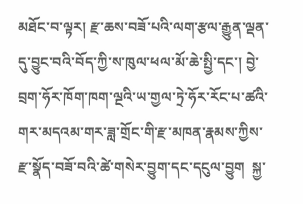མཐོང་བ་ལྟར། རྫ་ཆས་བཟོ་པའི་ལག་རྩལ་རྒྱུན་ལྡན་དུ་བྱུང་བའི་བོད་ཀྱི་ས་ཁུལ་ཕལ་མོ་ཆེ་སྤྱི་དང་། བྱེ་བྲག་ཧོར་ཁོག་ཁག་ལྔའི་ཡ་གྱལ་ཏྲེ་ཧོར་རོང་པ་ཚའི་གར་མདའམ་གར་ཟླ་གྲོང་གི་རྫ་མཁན་རྣམས་ཀྱིས་རྫ་སྣོད་བཟོ་བའི་ཚེ་གསེར་བྱུག་དང་དངུལ་བྱུག  སྐྱ་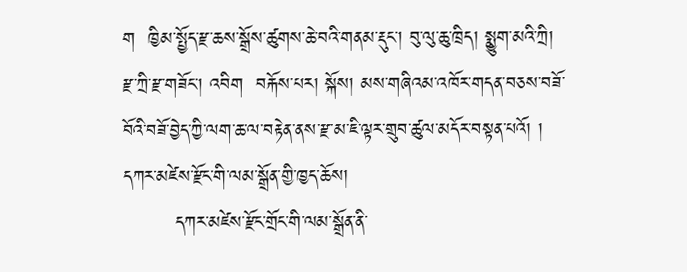ག  ཁྱིམ་སྤྱོད་རྫ་ཆས་སྒྲོས་ཚུགས་ཆེ་བའི་གནམ་རྡུང་། བུ་ལུ་ཆུ་ཁྲིད། སྨྱུག་མའི་ཀྲི། རྫ་ཀྲི་རྫ་གཟོང་། འབིག  བརྐོས་པར། སྐོས། མས་གཞིའམ་འཁོར་གདན་བཅས་བཟོ་བོའི་བཟོ་བྱེད་ཀྱི་ལག་ཆ་ལ་བརྟེན་ནས་རྫ་མ་ཇི་ལྟར་གྲུབ་ཚུལ་མདོར་བསྟན་པའོ། །
དཀར་མཛེས་རྫོང་གི་ལམ་སྒྲོན་གྱི་ཁྱད་ཆོས།
        དཀར་མཛེས་རྫོང་གྲོང་གི་ལམ་སྒྲོན་ནི་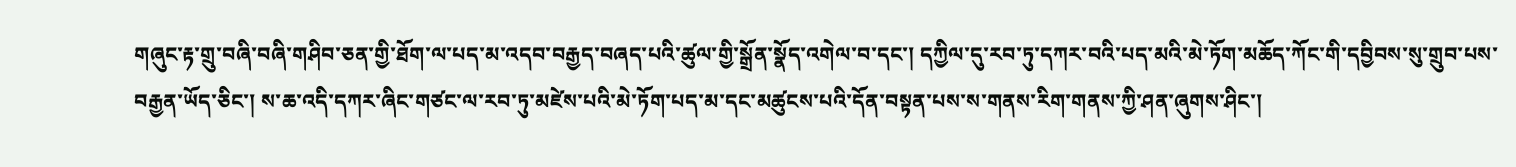གཞུང་རྟ་གྲུ་བཞི་བཞི་གཤིབ་ཅན་གྱི་ཐོག་ལ་པད་མ་འདབ་བརྒྱད་བཞད་པའི་ཚུལ་གྱི་སྒྲོན་སྣོད་འགེལ་བ་དང་། དཀྱིལ་དུ་རབ་ཏུ་དཀར་བའི་པད་མའི་མེ་ཏོག་མཆོད་ཀོང་གི་དབྱིབས་སུ་གྲུབ་པས་བརྒྱན་ཡོད་ཅིང་། ས་ཆ་འདི་དཀར་ཞིང་གཙང་ལ་རབ་ཏུ་མཛེས་པའི་མེ་ཏོག་པད་མ་དང་མཚུངས་པའི་དོན་བསྟན་པས་ས་གནས་རིག་གནས་ཀྱི་ཤན་ཞུགས་ཤིང་།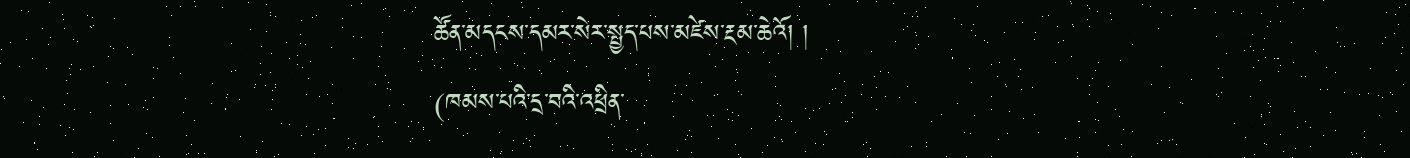ཚོན་མདངས་དམར་སེར་སྤྱད་པས་མཛེས་རྔམ་ཆེའོ། །
(ཁམས་པའི་དྲ་བའི་འཕྲིན་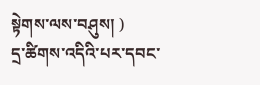སྟེགས་ལས་བཤུས། )
དྲ་ཚིགས་འདིའི་པར་དབང་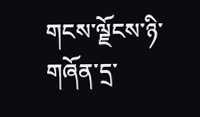གངས་ལྗོངས་ཉི་གཞོན་དྲ་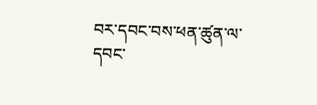བར་དབང་བས་ཕན་ཚུན་ལ་དབང་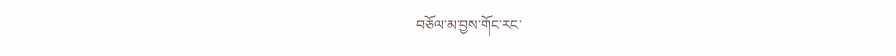བཅོལ་མ་བྱས་གོང་རང་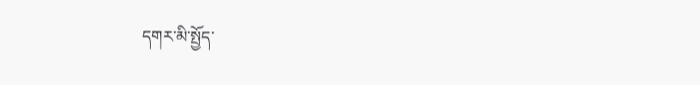དགར་མི་སྤྱོད་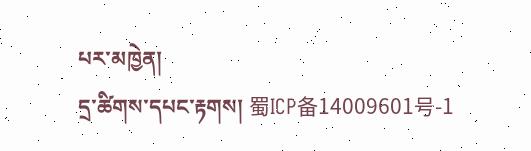པར་མཁྱེན།
དྲ་ཚིགས་དཔང་རྟགས། 蜀ICP备14009601号-1